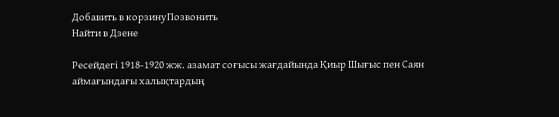Добавить в корзинуПозвонить
Найти в Дзене

Ресейдегі 1918-1920 жж. азамат соғысы жағдайында Қиыр Шығыс пен Саян аймағындағы халықтардың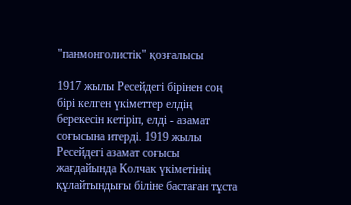"панмонголистік" қозғалысы

1917 жылы Ресейдегі бірінен соң бірі келген үкіметтер елдің берекесін кетіріп, елді - азамат соғысына итерді. 1919 жылы Ресейдегі азамат соғысы жағдайында Колчак үкіметінің құлайтындығы біліне бастаған тұста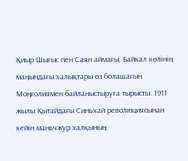Қиыр Шығыс пен Саян аймағы, Байкал көлінің маңындағы халықтары өз болашағын Моңғолиямен байланыстыруға тырысты. 1911 жылы Қытайдағы Синьхай революциясынан кейін маньчжур халқының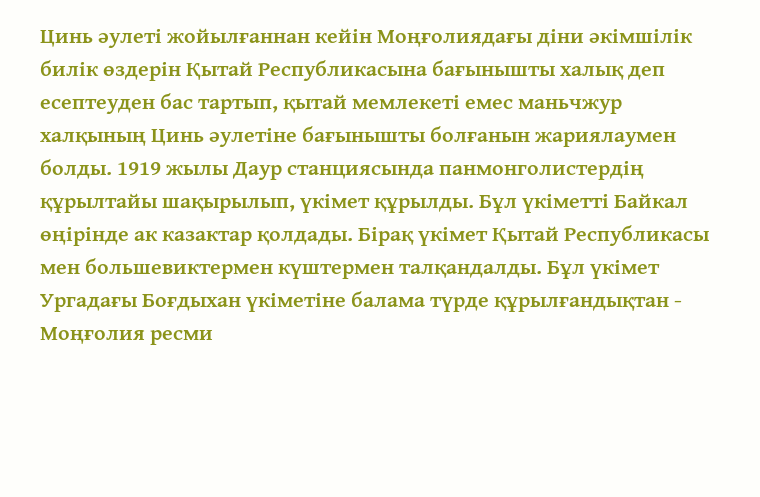Цинь әулеті жойылғаннан кейін Моңғолиядағы діни әкімшілік билік өздерін Қытай Республикасына бағынышты халық деп есептеуден бас тартып, қытай мемлекеті емес маньчжур халқының Цинь әулетіне бағынышты болғанын жариялаумен болды. 1919 жылы Даур станциясында панмонголистердің құрылтайы шақырылып, үкімет құрылды. Бұл үкіметті Байкал өңірінде ак казактар қолдады. Бірақ үкімет Қытай Республикасы мен большевиктермен күштермен талқандалды. Бұл үкімет Ургадағы Боғдыхан үкіметіне балама түрде құрылғандықтан - Моңғолия ресми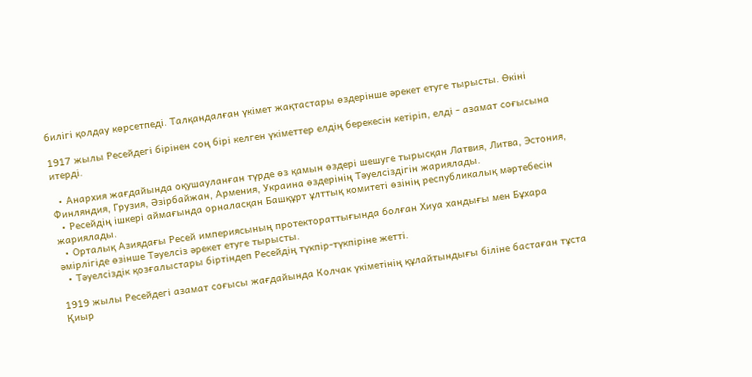билігі қолдау көрсетпеді. Талқандалған үкімет жақтастары өздерінше әрекет етуге тырысты. Өкіні

1917 жылы Ресейдегі бірінен соң бірі келген үкіметтер елдің берекесін кетіріп, елді - азамат соғысына итерді.

  • Анархия жағдайында оқушауланған түрде өз қамын өздері шешуге тырысқан Латвия, Литва, Эстония, Финляндия, Грузия, Әзірбайжан, Армения, Украина өздерінің Тәуелсіздігін жариялады.
  • Ресейдің ішкері аймағында орналасқан Башқұрт ұлттық комитеті өзінің республикалық мәртебесін жариялады.
  • Орталық Азиядағы Ресей империясының протектораттығында болған Хиуа хандығы мен Бұхара әмірлігіде өзінше Тәуелсіз әрекет етуге тырысты.
  • Тәуелсіздік қозғалыстары біртіндеп Ресейдің түкпір-түкпіріне жетті.

1919 жылы Ресейдегі азамат соғысы жағдайында Колчак үкіметінің құлайтындығы біліне бастаған тұста Қиыр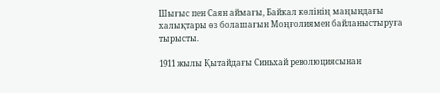Шығыс пен Саян аймағы, Байкал көлінің маңындағы халықтары өз болашағын Моңғолиямен байланыстыруға тырысты.

1911 жылы Қытайдағы Синьхай революциясынан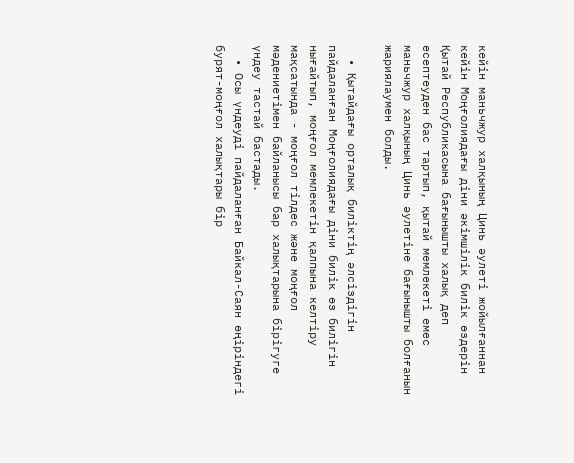кейін маньчжур халқының Цинь әулеті жойылғаннан кейін Моңғолиядағы діни әкімшілік билік өздерін Қытай Республикасына бағынышты халық деп есептеуден бас тартып, қытай мемлекеті емес маньчжур халқының Цинь әулетіне бағынышты болғанын жариялаумен болды.

  • Қытайдағы орталық биліктің әлсіздігін пайдаланған Моңғолиядағы діни билік өз билігін нығайтып, моңғол мемлекетін қалпына келтіру мақсатында - моңғол тілдес және моңғол мәдениетімен байланысы бар халықтарына бірігуге үндеу тастай бастады.
  • Осы үндеуді пайдаланған Байкал-Саян өңіріндегі бурят-моңғол халықтары бір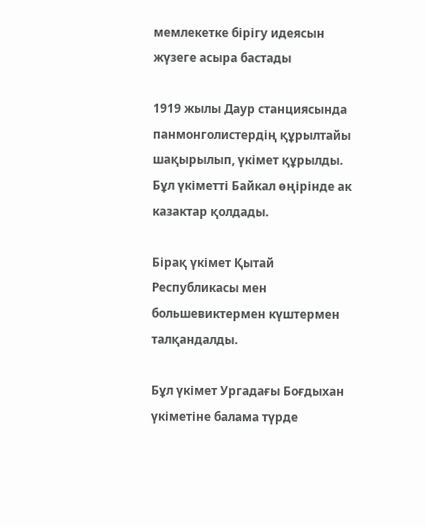мемлекетке бірігу идеясын жүзеге асыра бастады

1919 жылы Даур станциясында панмонголистердің құрылтайы шақырылып, үкімет құрылды. Бұл үкіметті Байкал өңірінде ак казактар қолдады.

Бірақ үкімет Қытай Республикасы мен большевиктермен күштермен талқандалды.

Бұл үкімет Ургадағы Боғдыхан үкіметіне балама түрде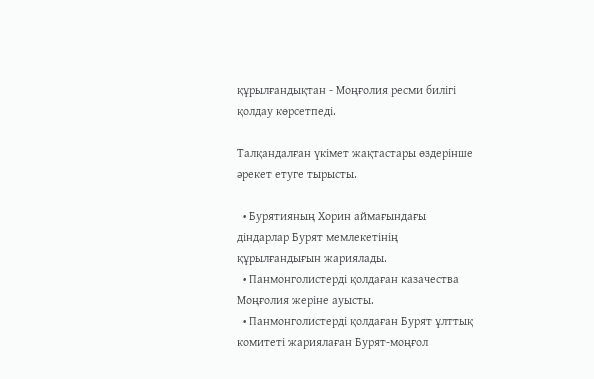құрылғандықтан - Моңғолия ресми билігі қолдау көрсетпеді.

Талқандалған үкімет жақтастары өздерінше әрекет етуге тырысты.

  • Бурятияның Хорин аймағындағы діндарлар Бурят мемлекетінің құрылғандығын жариялады.
  • Панмонголистерді қолдаған казачества Моңғолия жеріне ауысты.
  • Панмонголистерді қолдаған Бурят ұлттық комитеті жариялаған Бурят-моңғол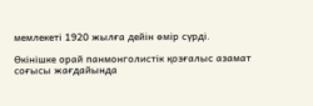мемлекеті 1920 жылға дейін өмір сүрді.

Өкінішке орай панмонголистік қозғалыс азамат соғысы жағдайында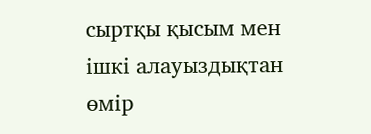сыртқы қысым мен ішкі алауыздықтан өмір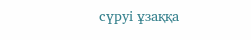сүруі ұзаққа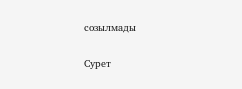созылмады

Сурет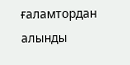ғаламтордан алынды